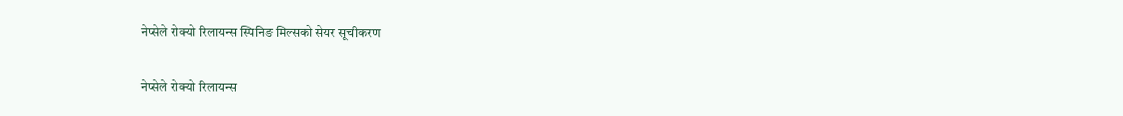नेप्सेले रोक्यो रिलायन्स स्पिनिङ मिल्सको सेयर सूचीकरण

नेप्सेले रोक्यो रिलायन्स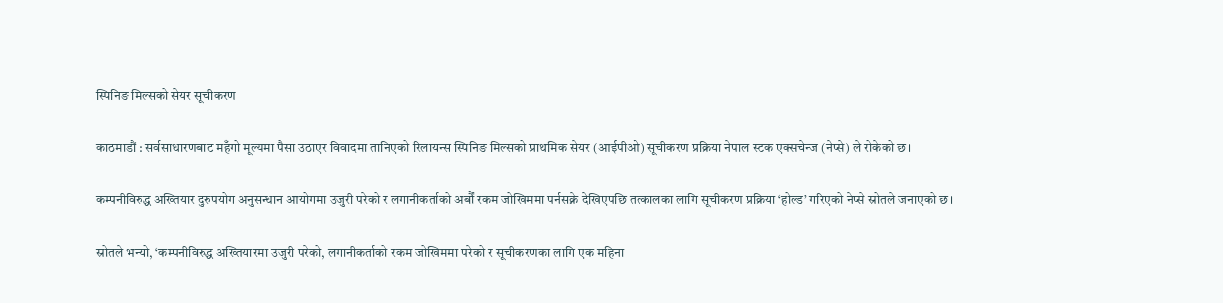स्पिनिङ मिल्सको सेयर सूचीकरण

काठमाडौं : सर्वसाधारणबाट महँगो मूल्यमा पैसा उठाएर विवादमा तानिएको रिलायन्स स्पिनिङ मिल्सको प्राथमिक सेयर (आईपीओ) सूचीकरण प्रक्रिया नेपाल स्टक एक्सचेन्ज (नेप्से) ले रोकेको छ।

कम्पनीविरुद्ध अख्तियार दुरुपयोग अनुसन्धान आयोगमा उजुरी परेको र लगानीकर्ताको अर्बौं रकम जोखिममा पर्नसक्ने देखिएपछि तत्कालका लागि सूचीकरण प्रक्रिया ‘होल्ड’ गरिएको नेप्से स्रोतले जनाएको छ।

स्रोतले भन्यो, ‘कम्पनीविरुद्ध अख्तियारमा उजुरी परेको, लगानीकर्ताको रकम जोखिममा परेको र सूचीकरणका लागि एक महिना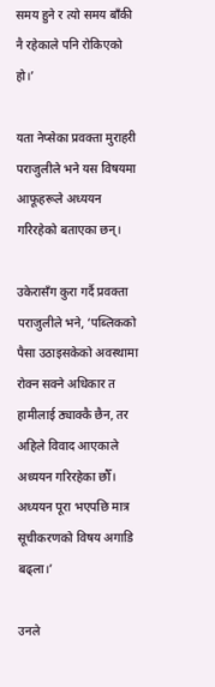समय हुने र त्यो समय बाँकी नै रहेकाले पनि रोकिएको हो।’

यता नेप्सेका प्रवक्ता मुराहरी पराजुलीले भने यस विषयमा आफूहरूले अध्ययन गरिरहेको बताएका छन्।

उकेरासँग कुरा गर्दै प्रवक्ता पराजुलीले भने, ‘पब्लिकको पैसा उठाइसकेको अवस्थामा रोक्न सक्ने अधिकार त हामीलाई ठ्याक्कै छैन, तर अहिले विवाद आएकाले अध्ययन गरिरहेका छौँ। अध्ययन पूरा भएपछि मात्र सूचीकरणको विषय अगाडि बढ्ला।’

उनले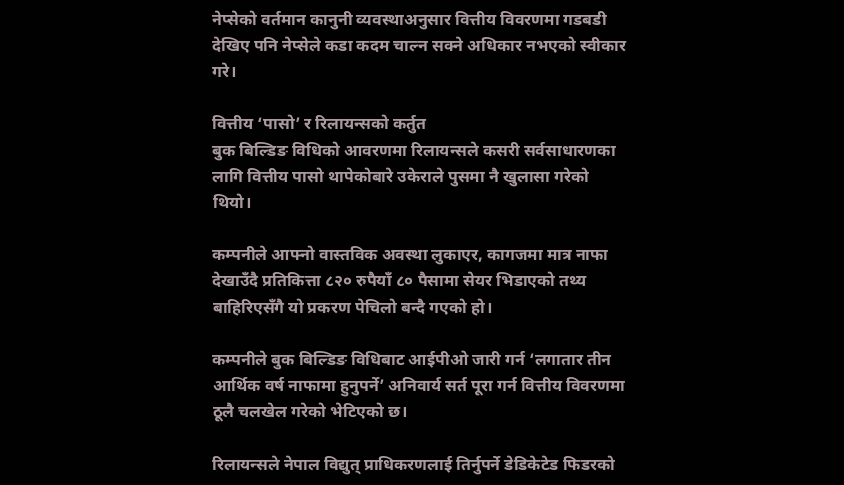नेप्सेको वर्तमान कानुनी व्यवस्थाअनुसार वित्तीय विवरणमा गडबडी देखिए पनि नेप्सेले कडा कदम चाल्न सक्ने अधिकार नभएको स्वीकार गरे।

वित्तीय ‘पासो’ र रिलायन्सको कर्तुत
बुक बिल्डिङ विधिको आवरणमा रिलायन्सले कसरी सर्वसाधारणका लागि वित्तीय पासो थापेकोबारे उकेराले पुसमा नै खुलासा गरेको थियो।

कम्पनीले आफ्नो वास्तविक अवस्था लुकाएर, कागजमा मात्र नाफा देखाउँदै प्रतिकित्ता ८२० रुपैयाँ ८० पैसामा सेयर भिडाएको तथ्य बाहिरिएसँगै यो प्रकरण पेचिलो बन्दै गएको हो।

कम्पनीले बुक बिल्डिङ विधिबाट आईपीओ जारी गर्न ‘लगातार तीन आर्थिक वर्ष नाफामा हुनुपर्ने’ अनिवार्य सर्त पूरा गर्न वित्तीय विवरणमा ठूलै चलखेल गरेको भेटिएको छ।

रिलायन्सले नेपाल विद्युत् प्राधिकरणलाई तिर्नुपर्ने डेडिकेटेड फिडरको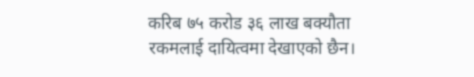करिब ७५ करोड ३६ लाख बक्यौता रकमलाई दायित्वमा देखाएको छैन।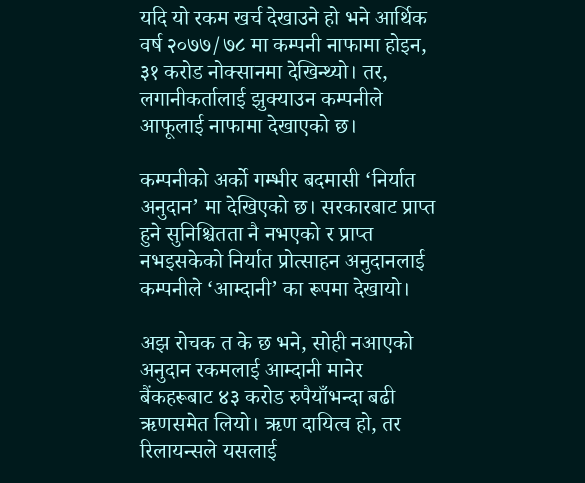यदि यो रकम खर्च देखाउने हो भने आर्थिक वर्ष २०७७/७८ मा कम्पनी नाफामा होइन, ३१ करोड नोक्सानमा देखिन्थ्यो। तर, लगानीकर्तालाई झुक्याउन कम्पनीले आफूलाई नाफामा देखाएको छ।

कम्पनीको अर्को गम्भीर बदमासी ‘निर्यात अनुदान’ मा देखिएको छ। सरकारबाट प्राप्त हुने सुनिश्चितता नै नभएको र प्राप्त नभइसकेको निर्यात प्रोत्साहन अनुदानलाई कम्पनीले ‘आम्दानी’ का रूपमा देखायो।

अझ रोचक त के छ भने, सोही नआएको अनुदान रकमलाई आम्दानी मानेर बैंकहरूबाट ४३ करोड रुपैयाँभन्दा बढी ऋणसमेत लियो। ऋण दायित्व हो, तर रिलायन्सले यसलाई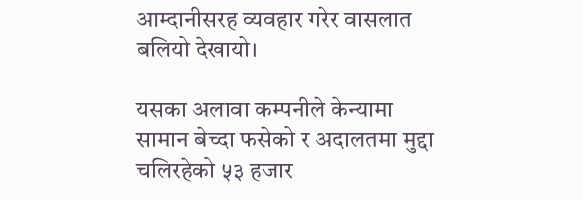आम्दानीसरह व्यवहार गरेर वासलात बलियो देखायो।

यसका अलावा कम्पनीले केन्यामा सामान बेच्दा फसेको र अदालतमा मुद्दा चलिरहेको ५३ हजार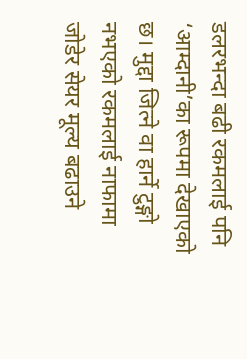डलरभन्दा बढी रकमलाई पनि ‘आम्दानी’का रूपमा देखाएको छ। मुद्दा जित्ने वा हार्ने टुङ्गो नभएको रकमलाई नाफामा जोडेर सेयर मूल्य बढाउने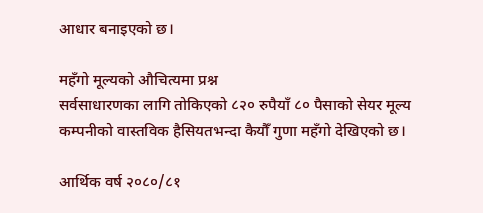आधार बनाइएको छ।

महँगो मूल्यको औचित्यमा प्रश्न
सर्वसाधारणका लागि तोकिएको ८२० रुपैयाँ ८० पैसाको सेयर मूल्य कम्पनीको वास्तविक हैसियतभन्दा कैयौँ गुणा महँगो देखिएको छ।

आर्थिक वर्ष २०८०/८१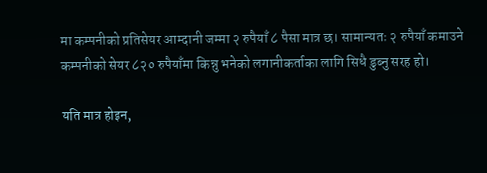मा कम्पनीको प्रतिसेयर आम्दानी जम्मा २ रुपैयाँ ८ पैसा मात्र छ। सामान्यतः २ रुपैयाँ कमाउने कम्पनीको सेयर ८२० रुपैयाँमा किन्नु भनेको लगानीकर्ताका लागि सिधै डुब्नु सरह हो।

यति मात्र होइन,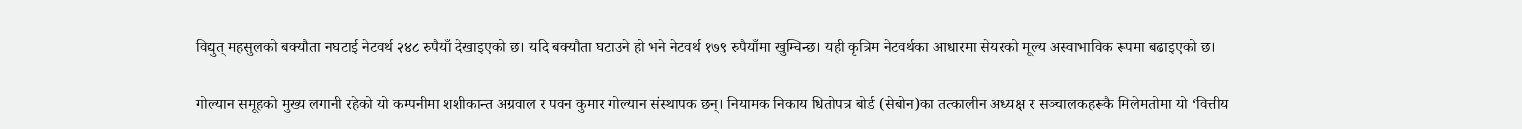विद्युत् महसुलको बक्यौता नघटाई नेटवर्थ २४८ रुपैयाँ देखाइएको छ। यदि बक्यौता घटाउने हो भने नेटवर्थ १७९ रुपैयाँमा खुम्चिन्छ। यही कृत्रिम नेटवर्थका आधारमा सेयरको मूल्य अस्वाभाविक रूपमा बढाइएको छ।

गोल्यान समूहको मुख्य लगानी रहेको यो कम्पनीमा शशीकान्त अग्रवाल र पवन कुमार गोल्यान संस्थापक छन्। नियामक निकाय धितोपत्र बोर्ड (सेबोन)का तत्कालीन अध्यक्ष र सञ्चालकहरूकै मिलेमतोमा यो ‘वित्तीय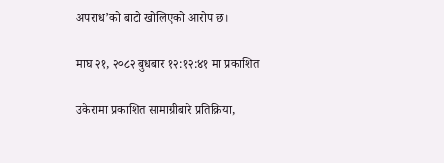अपराध’को बाटो खोलिएको आरोप छ।

माघ २१, २०८२ बुधबार १२:१२:४१ मा प्रकाशित

उकेरामा प्रकाशित सामाग्रीबारे प्रतिक्रिया,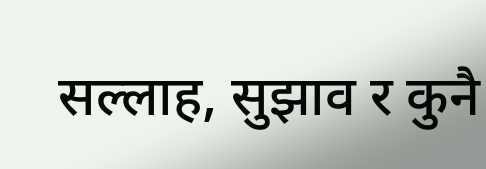सल्लाह, सुझाव र कुनै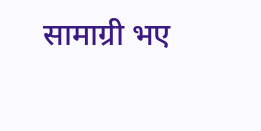सामाग्री भए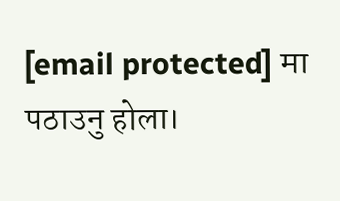[email protected] मा पठाउनु होला।